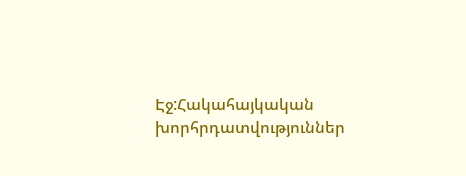Էջ:Հակահայկական խորհրդատվություններ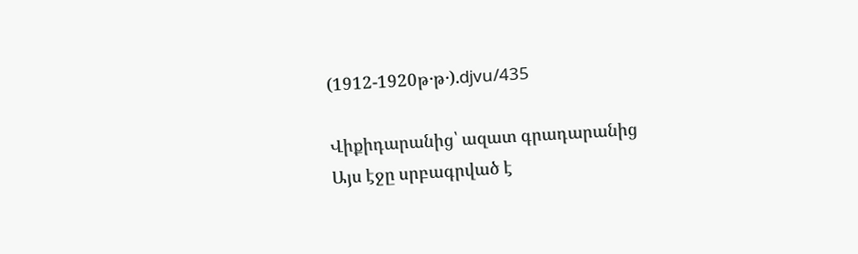(1912-1920թ․թ․).djvu/435

Վիքիդարանից՝ ազատ գրադարանից
Այս էջը սրբագրված է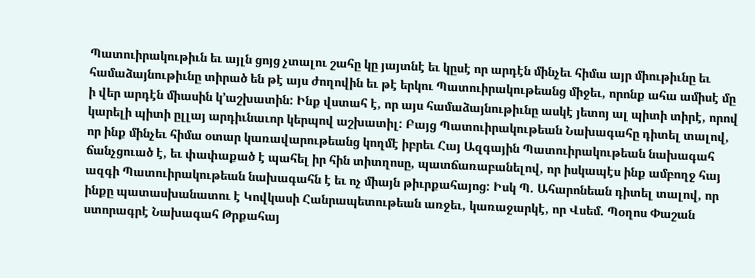Պատուիրակութիւն եւ այլն ցոյց չտալու շահը կը յայտնէ եւ կըսէ որ արդէն մինչեւ հիմա այր միութիւնը եւ համաձայնութիւնը տիրած են թէ այս ժողովին եւ թէ երկու Պատուիրակութեանց միջեւ, որոնք ահա ամիսէ մը ի վեր արդէն միասին կ՚աշխատին: Ինք վստահ է, որ այս համաձայնութիւնը ասկէ յետոյ ալ պիտի տիրէ, որով կարելի պիտի ըլլայ արդիւնաւոր կերպով աշխատիլ: Բայց Պատուիրակութեան Նախագահը դիտել տալով, որ ինք մինչեւ հիմա օտար կառավարութեանց կողմէ իբրեւ Հայ Ազգային Պատուիրակութեան նախագահ ճանչցուած է, եւ փափաքած է պահել իր հին տիտղոսը, պատճառաբանելով, որ իսկապէս ինք ամբողջ հայ ազգի Պատուիրակութեան նախագահն է եւ ոչ միայն թիւրքահայոց: Իսկ Պ. Ահարոնեան դիտել տալով, որ ինքը պատասխանատու է Կովկասի Հանրապետութեան առջեւ, կառաջարկէ, որ Վսեմ. Պօղոս Փաշան ստորագրէ Նախագահ Թրքահայ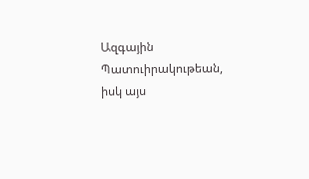Ազգային Պատուիրակութեան, իսկ այս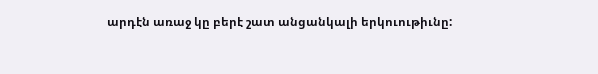արդէն առաջ կը բերէ շատ անցանկալի երկուութիւնը: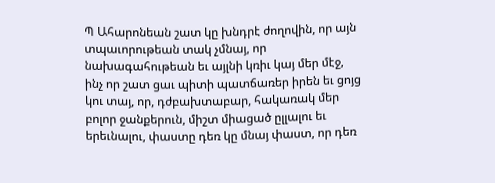Պ Ահարոնեան շատ կը խնդրէ ժողովին, որ այն տպաւորութեան տակ չմնայ, որ նախագահութեան եւ այլնի կռիւ կայ մեր մէջ, ինչ որ շատ ցաւ պիտի պատճառեր իրեն եւ ցոյց կու տայ, որ, դժբախտաբար, հակառակ մեր բոլոր ջանքերուն, միշտ միացած ըլլալու եւ երեւնալու, փաստը դեռ կը մնայ փաստ, որ դեռ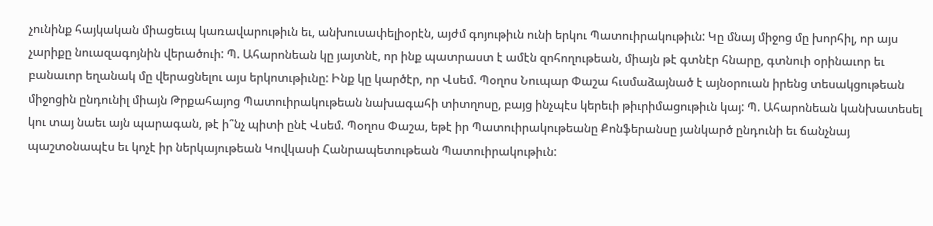չունինք հայկական միացեւպ կառավարութիւն եւ, անխուսափելիօրէն, այժմ գոյութիւն ունի երկու Պատուիրակութիւն: Կը մնայ միջոց մը խորհիլ, որ այս չարիքը նուազագոյնին վերածուի: Պ. Ահարոնեան կը յայտնէ, որ ինք պատրաստ է ամէն զոհողութեան, միայն թէ գտնէր հնարը, գտնուի օրինաւոր եւ բանաւոր եղանակ մը վերացնելու այս երկոտւթիւնը: Ինք կը կարծէր, որ Վսեմ. Պօղոս Նուպար Փաշա հւսմաձայնած է այնօրուան իրենց տեսակցութեան միջոցին ընդունիլ միայն Թրքահայոց Պատուիրակութեան նախագահի տիտղոսը, բայց ինչպէս կերեւի թիւրիմացութիւն կայ: Պ. Ահարոնեան կանխատեսել կու տայ նաեւ այն պարագան, թէ ի՞նչ պիտի ընէ Վսեմ. Պօղոս Փաշա, եթէ իր Պատուիրակութեանը Քոնֆերանսը յանկարծ ընդունի եւ ճանչնայ պաշտօնապէս եւ կոչէ իր ներկայութեան Կովկասի Հանրապետութեան Պատուիրակութիւն: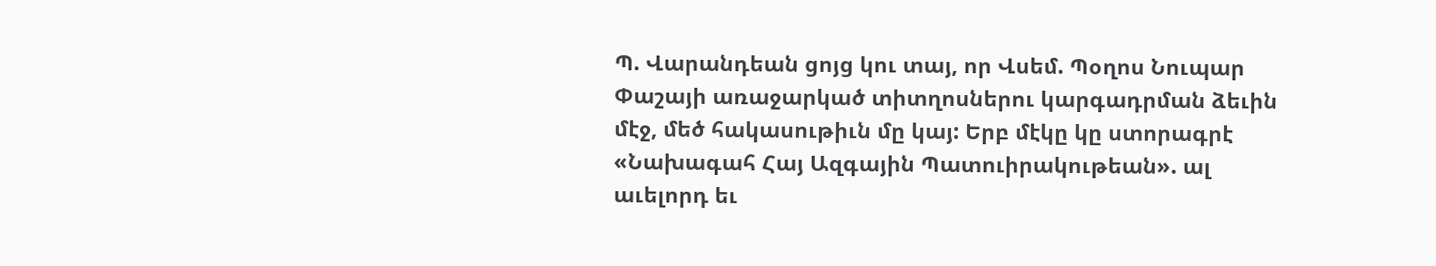Պ. Վարանդեան ցոյց կու տայ, որ Վսեմ. Պօղոս Նուպար Փաշայի առաջարկած տիտղոսներու կարգադրման ձեւին մէջ, մեծ հակասութիւն մը կայ: Երբ մէկը կը ստորագրէ «Նախագահ Հայ Ազգային Պատուիրակութեան». ալ աւելորդ եւ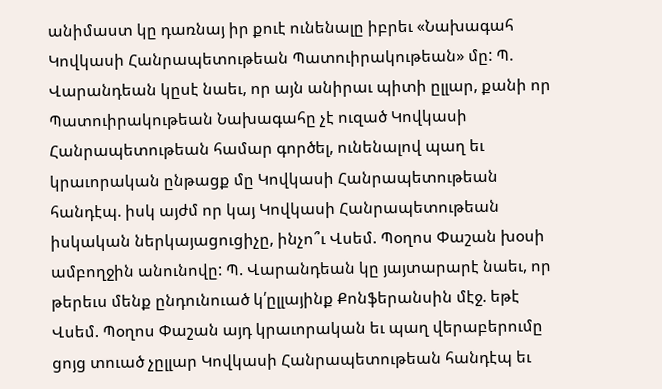անիմաստ կը դառնայ իր քուէ ունենալը իբրեւ «Նախագահ Կովկասի Հանրապետութեան Պատուիրակութեան» մը: Պ. Վարանդեան կըսէ նաեւ, որ այն անիրաւ պիտի ըլլար, քանի որ Պատուիրակութեան Նախագահը չէ ուզած Կովկասի Հանրապետութեան համար գործել, ունենալով պաղ եւ կրաւորական ընթացք մը Կովկասի Հանրապետութեան հանդէպ. իսկ այժմ որ կայ Կովկասի Հանրապետութեան իսկական ներկայացուցիչը, ինչո՞ւ Վսեմ. Պօղոս Փաշան խօսի ամբողջին անունովը: Պ. Վարանդեան կը յայտարարէ նաեւ, որ թերեւս մենք ընդունուած կ՛ըլլայինք Քոնֆերանսին մէջ. եթէ Վսեմ. Պօղոս Փաշան այդ կրաւորական եւ պաղ վերաբերումը ցոյց տուած չըլլար Կովկասի Հանրապետութեան հանդէպ եւ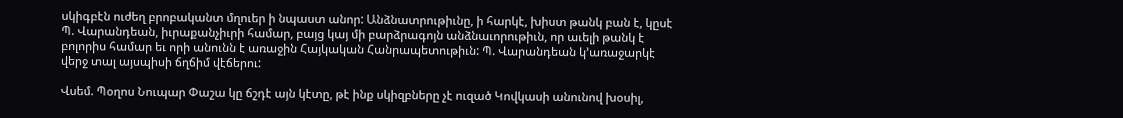սկիգբէն ուժեղ բրոբականտ մղուեր ի նպաստ անոր: Անձնատրութիւնը, ի հարկէ, խիստ թանկ բան է, կըսէ Պ. Վարանդեան, իւրաքանչիւրի համար, բայց կայ մի բարձրագոյն անձնաւորութիւն, որ աւելի թանկ է բոլորիս համար եւ որի անունն է առաջին Հայկական Հանրապետութիւն: Պ. Վարանդեան կ՚առաջարկէ վերջ տալ այսպիսի ճղճիմ վէճերու:

Վսեմ. Պօղոս Նուպար Փաշա կը ճշդէ այն կէտը, թէ ինք սկիզբները չէ ուզած Կովկասի անունով խօսիլ,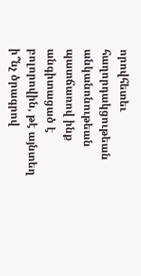որովհետեւ հաղորդակցութեան անկանոնութեան պատճառով ինք անգիտացած է բոլորովին, թէ այնտեղ ի՞նչ ծրագրով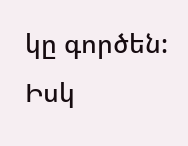կը գործեն: Իսկ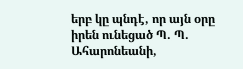երբ կը պնդէ, որ այն օրը իրեն ունեցած Պ. Պ. Ահարոնեանի,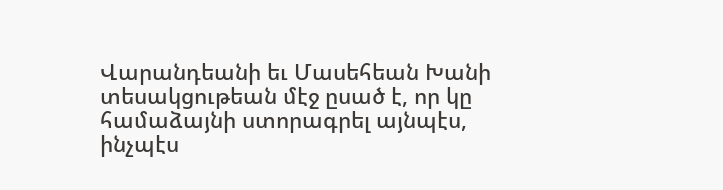Վարանդեանի եւ Մասեհեան Խանի տեսակցութեան մէջ ըսած է, որ կը համաձայնի ստորագրել այնպէս, ինչպէս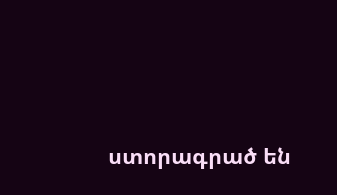ստորագրած են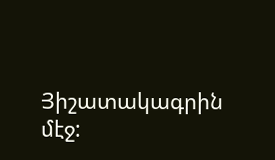Յիշատակագրին մէջ: